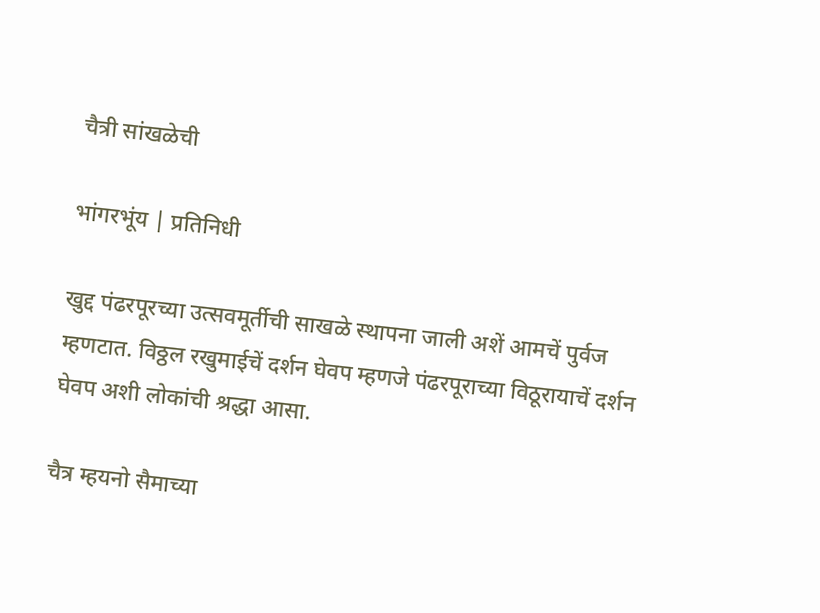चैत्री सांखळेची

भांगरभूंय | प्रतिनिधी

खुद्द पंढरपूरच्या उत्सवमूर्तीची साखळे स्थापना जाली अशें आमचें पुर्वज म्हणटात. विठ्ठल रखुमाईचें दर्शन घेवप म्हणजे पंढरपूराच्या विठूरायाचें दर्शन घेवप अशी लोकांची श्रद्धा आसा.

चैत्र म्हयनो सैमाच्या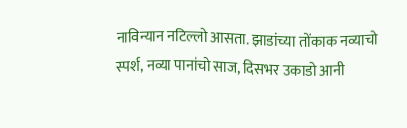नाविन्यान नटिल्लो आसता. झाडांच्या तोंकाक नव्याचो स्पर्श, नव्या पानांचो साज, दिसभर उकाडो आनी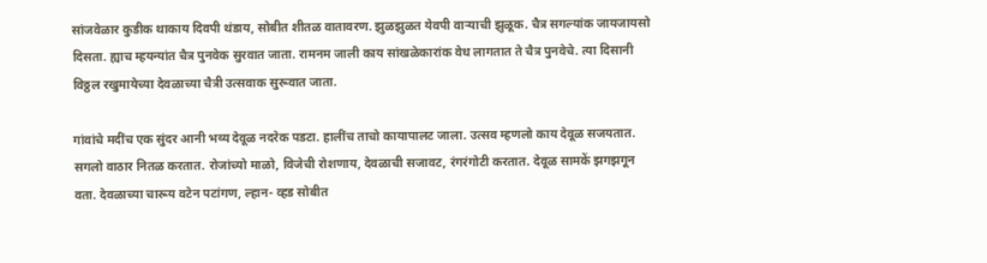सांजवेळार कुडीक थाकाय दिवपी थंडाय, सोबीत शीतळ वातावरण. झुळझुळत येवपी वाऱ्याची झुळूक. चैत्र सगल्यांक जायजायसो दिसता. ह्याच म्हयन्यांत चैत्र पुनवेक सुरवात जाता. रामनम जाली काय सांखळेकारांक वेध लागतात ते चैत्र पुनवेचे. त्या दिसानी विठ्ठल रखुमायेच्या देवळाच्या चैत्री उत्सवाक सुरूवात जाता.

गांवांचे मदींच एक सुंदर आनी भव्य देवूळ नदरेक पडटा. हालींच ताचो कायापालट जाला. उत्सव म्हणलो काय देवूळ सजयतात. सगलो वाठार नितळ करतात. रोजांच्यो माळो, विजेची रोशणाय, देवळाची सजावट, रंगरंगोटी करतात. देवूळ सामकें झगझगून वता. देवळाच्या चारूय वटेन पटांगण, ल्हान- व्हड सोबीत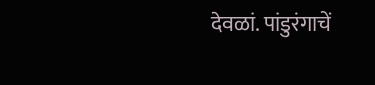देवळां. पांडुरंगाचें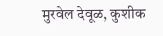मुरवेल देवूळ, कुशीक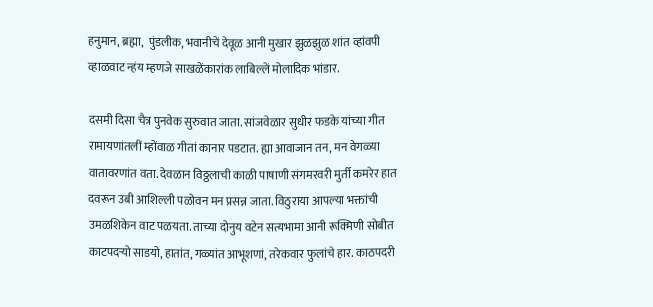हनुमान, ब्रह्मा,  पुंडलीक, भवानीचें देवूळ आनी मुखार झुळझुळ शांत व्हांवपी व्हाळवाट न्हंय म्हणजे साखळेंकारांक लाबिल्लें मोलादिक भांडार.

दसमी दिसा चैत्र पुनवेक सुरुवात जाता. सांजवेळार सुधीर फडके यांच्या गीत रामायणांतलीं म्होंवाळ गीतां कानार पडटात. ह्या आवाजान तन, मन वेगळ्या वातावरणांत वता. देवळान विठ्ठलाची काळी पाषाणी संगमरवरी मुर्ती कमरेर हात दवरून उबी आशिल्ली पळोवन मन प्रसन्न जाता. विठुराया आपल्या भक्तांची उमळशिकेन वाट पळयता. ताच्या दोनुय वटेन सत्यभामा आनी रूक्मिणी सोबीत काटपदऱ्यो साडयो, हातांत, गळ्यांत आभूशणां, तरेकवार फुलांचे हार. काठपदरी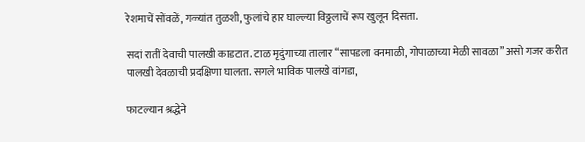रेशमाचें सोंवळें, गळ्यांत तुळशी, फुलांचे हार घाल्ल्या विठ्ठलाचें रूप खुलून दिसता.

सदां रातीं देवाची पालखी काडटात. टाळ मृदुंगाच्या तालार “सापडला वनमाळी, गोपाळाच्या मेळी सावळा” असो गजर करीत पालखी देवळाची प्रदक्षिणा घालता. सगले भाविक पालखे वांगडा,

फाटल्यान श्रद्धेने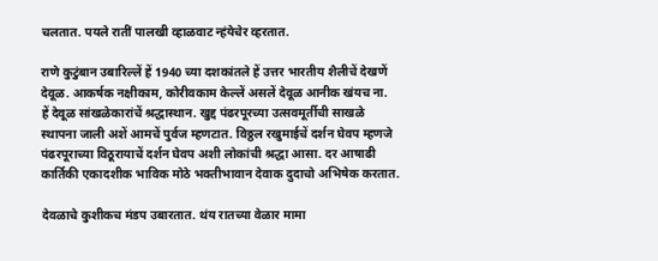चलतात. पयले रातीं पालखी व्हाळवाट न्हंयेचेर व्हरतात.

राणे कुटुंबान उबारिल्लें हें 1940 च्या दशकांतले हें उत्तर भारतीय शैलीचें देखणें देवूळ. आकर्षक नक्षीकाम, कोरीवकाम केल्लें असलें देवूळ आनीक खंयच ना.  हें देवूळ सांखळेकारांचें श्रद्धास्थान. खुद्द पंढरपूरच्या उत्सवमूर्तीची साखळे स्थापना जाली अशें आमचें पुर्वज म्हणटात. विठ्ठल रखुमाईचें दर्शन घेवप म्हणजे पंढरपूराच्या विठूरायाचें दर्शन घेवप अशी लोकांची श्रद्धा आसा. दर आषाढी कार्तिकी एकादशीक भाविक मोठे भक्तीभावान देवाक दुदाचो अभिषेक करतात.

देवळाचे कुशीकच मंडप उबारतात. थंय रातच्या वेळार मामा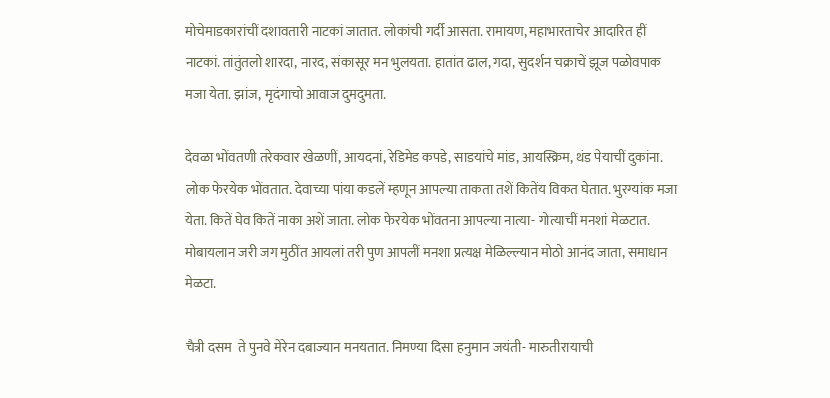मोचेमाडकारांचीं दशावतारी नाटकां जातात. लोकांची गर्दी आसता. रामायण, महाभारताचेर आदारित हीं नाटकां. तांतुंतलो शारदा, नारद, संकासूर मन भुलयता. हातांत ढाल, गदा, सुदर्शन चक्राचें झूज पळोवपाक मजा येता. झांज, मृदंगाचो आवाज दुमदुमता.

देवळा भोंवतणी तरेकवार खेळणीं, आयदनां, रेडिमेड कपडे, साडयांचे मांड, आयस्क्रिम, थंड पेयाचीं दुकांना. लोक फेरयेक भोंवतात. देवाच्या पांया कडलें म्हणून आपल्या ताकता तशें कितेंय विकत घेतात. भुरग्यांक मजा येता. कितें घेव कितें नाका अशें जाता. लोक फेरयेक भोंवतना आपल्या नात्या- गोत्याचीं मनशां मेळटात. मोबायलान जरी जग मुठींत आयलां तरी पुण आपलीं मनशा प्रत्यक्ष मेळिल्ल्यान मोठो आनंद जाता, समाधान मेळटा.

चैत्री दसम  ते पुनवे मेरेन दबाज्यान मनयतात. निमण्या दिसा हनुमान जयंती- मारुतीरायाची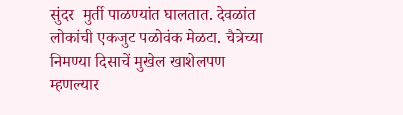सुंदर  मुर्ती पाळण्यांत घालतात. देवळांत लोकांची एकजुट पळोवंक मेळटा. चैत्रेच्या निमण्या दिसाचें मुखेल खाशेलपण म्हणल्यार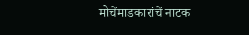मोचेंमाडकारांचें नाटक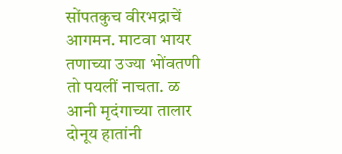सोंपतकुच वीरभद्राचें आगमन. माटवा भायर तणाच्या उज्या भोंवतणी तो पयलीं नाचता. ळ आनी मृदंगाच्या तालार दोनूय हातांनी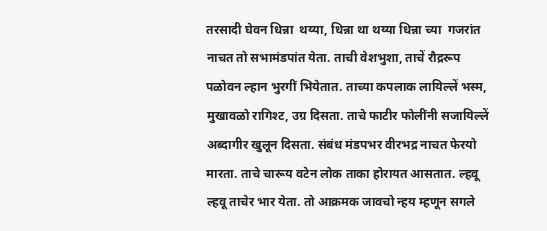तरसादी घेवन धिन्ना  थय्या, धिन्ना था थय्या धिन्ना च्या  गजरांत नाचत तो सभामंडपांत येता. ताची वेशभुशा, ताचें रौद्ररूप पळोवन ल्हान भुरगीं भियेतात. ताच्या कपलाक लायिल्लें भस्म, मुखावळो रागिश्ट, उग्र दिसता. ताचे फाटीर फोलींनी सजायिल्लें अब्दागीर खुलून दिसता. संबंध मंडपभर वीरभद्र नाचत फेरयो मारता. ताचे चारूय वटेन लोक ताका होरायत आसतात. ल्हवू ल्हवू ताचेर भार येता. तो आक्रमक जावचो न्हय म्हणून सगले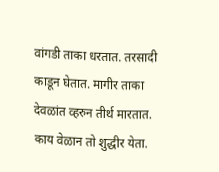वांगडी ताका धरतात. तरसादी काडून घेतात. मागीर ताका देवळांत व्हरुन तीर्थ मारतात. काय वेळान तो शुद्धीर येता.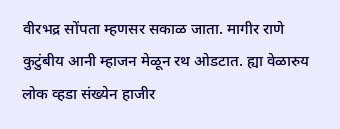वीरभद्र सोंपता म्हणसर सकाळ जाता. मागीर राणे कुटुंबीय आनी म्हाजन मेळून रथ ओडटात. ह्या वेळारुय लोक व्हडा संख्येन हाजीर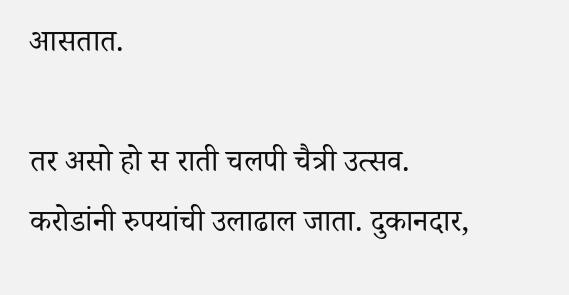आसतात.

तर असो हो स राती चलपी चैत्री उत्सव. करोडांनी रुपयांची उलाढाल जाता. दुकानदार,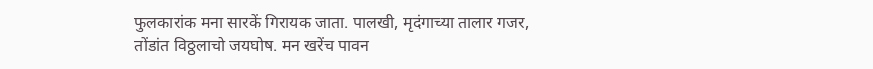फुलकारांक मना सारकें गिरायक जाता. पालखी, मृदंगाच्या तालार गजर, तोंडांत विठ्ठलाचो जयघोष. मन खरेंच पावन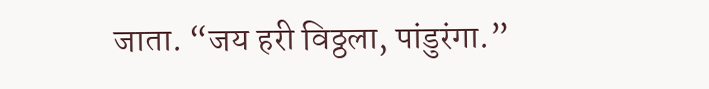जाता. “जय हरी विठ्ठला, पांडुरंगा.”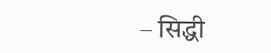– सिद्धी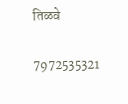तिळवे

7972535321